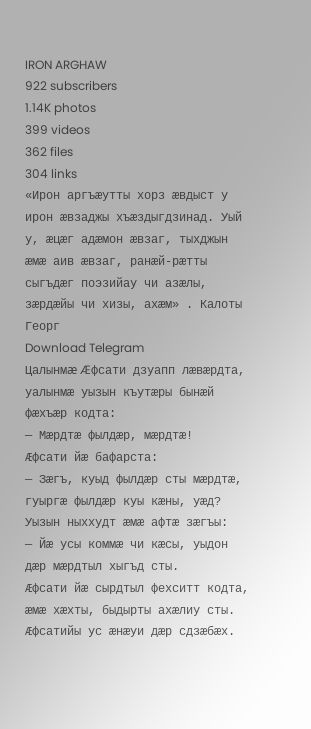IRON ARGHAW
922 subscribers
1.14K photos
399 videos
362 files
304 links
«Ирон аргъæутты хорз æвдыст у ирон æвзаджы хъæздыгдзинад. Уый у, æцæг адæмон æвзаг, тыхджын æмæ аив æвзаг, ранæй-рæтты сыгъдæг поэзийау чи азæлы, зæрдæйы чи хизы, ахæм» . Калоты Георг
Download Telegram
Цалынмæ Æфсати дзуапп лæвæрдта, уалынмæ уызын къутæры бынæй фæхъæр кодта:
— Мæрдтæ фылдæр, мæрдтæ!
Æфсати йæ бафарста:
— Зæгъ, куыд фылдæр сты мæрдтæ, гуыргæ фылдæр куы кæны, уæд?
Уызын ныххудт æмæ афтæ зæгъы:
— Йæ усы коммæ чи кæсы, уыдон дæр мæрдтыл хыгъд сты.
Æфсати йæ сырдтыл фехситт кодта, æмæ хæхты, быдырты ахæлиу сты. Æфсатийы ус æнæуи дæр сдзæбæх.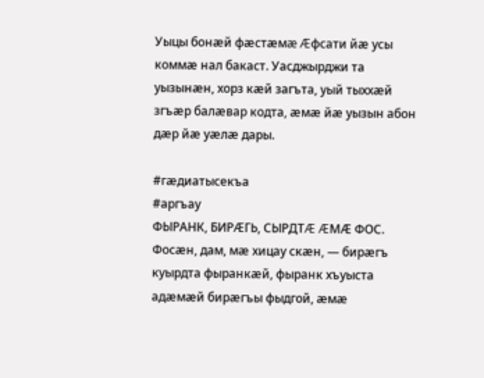Уыцы бонæй фæстæмæ Æфсати йæ усы коммæ нал бакаст. Уасджырджи та уызынæн, хорз кæй загъта, уый тыххæй згъæр балæвар кодта, æмæ йæ уызын абон дæр йæ уæлæ дары.

#гӕдиатысекъа
#аргъау
ФЫРАНК, БИРÆГЬ, СЫРДТÆ ÆМÆ ФОС.
Фосæн, дам, мæ хицау скæн, — бирæгъ куырдта фыранкæй, фыранк хъуыста адæмæй бирæгъы фыдгой, æмæ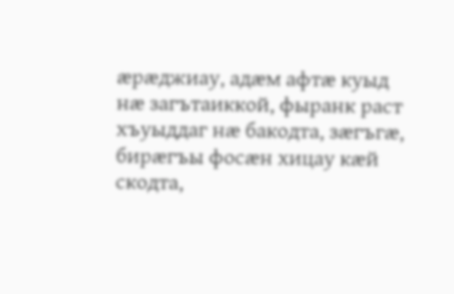æрæджиау, адæм афтæ куыд нæ загътаиккой, фыранк раст хъуыддаг нæ бакодта, зæгъгæ, бирæгъы фосæн хицау кæй скодта,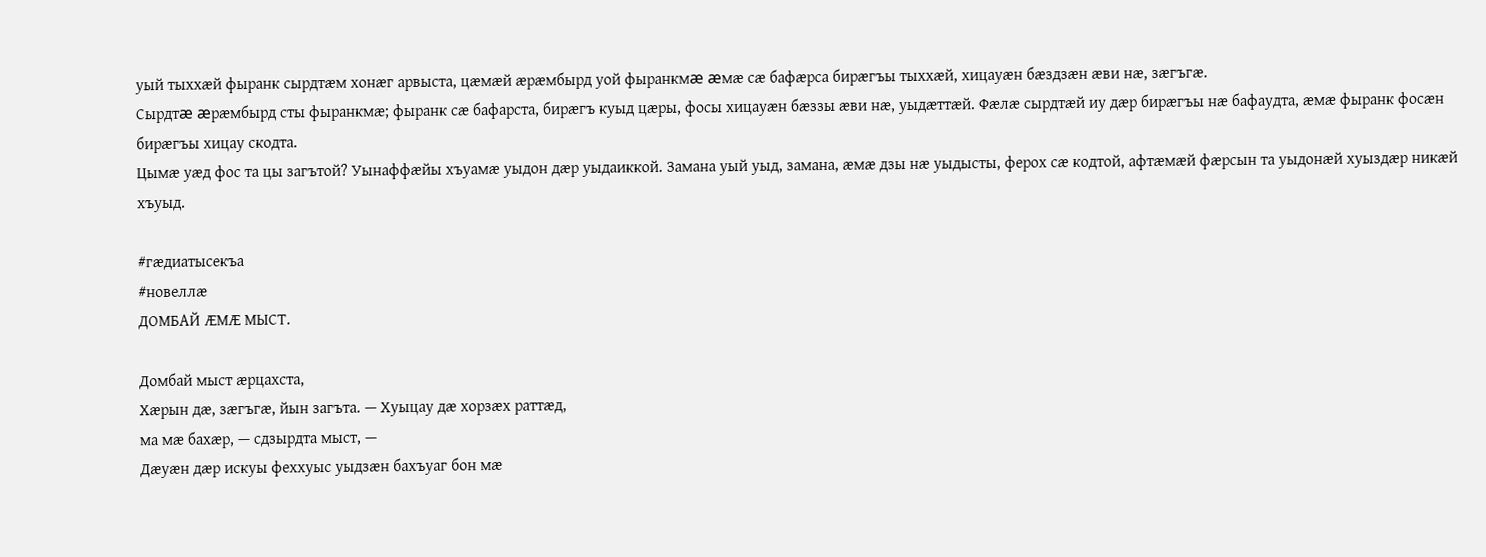уый тыххæй фыранк сырдтæм хонæг арвыста, цæмæй æрæмбырд уой фыранкмæ æмæ сæ бафæрса бирæгъы тыххæй, хицауæн бæздзæн æви нæ, зæгъгæ.
Сырдтæ æрæмбырд сты фыранкмæ; фыранк сæ бафарста, бирæгъ куыд цæры, фосы хицауæн бæззы æви нæ, уыдæттæй. Фæлæ сырдтæй иу дæр бирæгъы нæ бафаудта, æмæ фыранк фосæн бирæгъы хицау скодта.
Цымæ уæд фос та цы загътой? Уынаффæйы хъуамæ уыдон дæр уыдаиккой. Замана уый уыд, замана, æмæ дзы нæ уыдысты, ферох сæ кодтой, афтæмæй фæрсын та уыдонæй хуыздæр никæй хъуыд.

#гӕдиатысекъа
#новеллӕ
ДОМБАЙ ÆМÆ МЫСТ.

Домбай мыст æрцахста,
Хæрын дæ, зæгъгæ, йын загъта. — Хуыцау дæ хорзæх раттæд,
ма мæ бахæр, — сдзырдта мыст, —
Дæуæн дæр искуы феххуыс уыдзæн бахъуаг бон мæ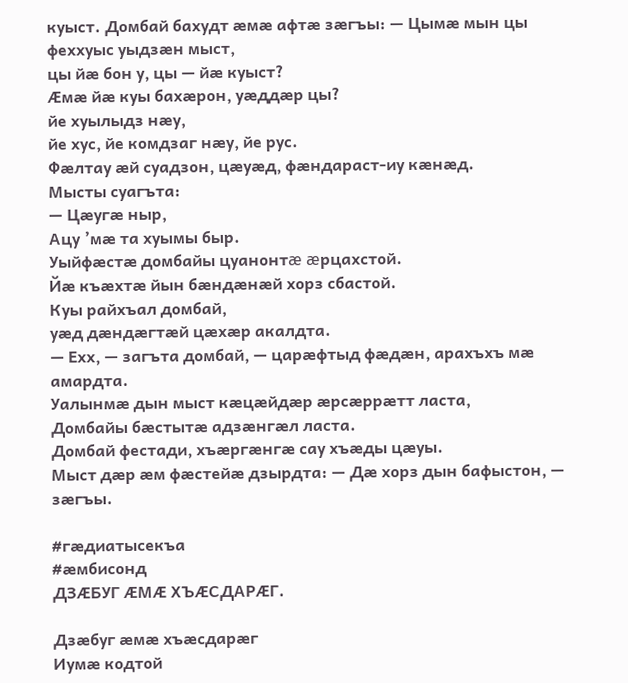куыст. Домбай бахудт æмæ афтæ зæгъы: — Цымæ мын цы феххуыс уыдзæн мыст,
цы йæ бон у, цы — йæ куыст?
Æмæ йæ куы бахæрон, уæддæр цы?
йе хуылыдз нæу,
йе хус, йе комдзаг нæу, йе рус.
Фæлтау æй суадзон, цæуæд, фæндараст-иу кæнæд.
Мысты суагъта:
— Цæугæ ныр,
Ацу ’мæ та хуымы быр.
Уыйфæстæ домбайы цуанонтæ æрцахстой.
Йæ къæхтæ йын бæндæнæй хорз сбастой.
Куы райхъал домбай,
уæд дæндæгтæй цæхæр акалдта.
— Ехх, — загъта домбай, — царæфтыд фæдæн, арахъхъ мæ амардта.
Уалынмæ дын мыст кæцæйдæр æрсæррæтт ласта,
Домбайы бæстытæ адзæнгæл ласта.
Домбай фестади, хъæргæнгæ сау хъæды цæуы.
Мыст дæр æм фæстейæ дзырдта: — Дæ хорз дын бафыстон, — зæгъы.

#гӕдиатысекъа
#ӕмбисонд
ДЗÆБУГ ÆМÆ ХЪÆСДАРÆГ.

Дзæбуг æмæ хъæсдарæг
Иумæ кодтой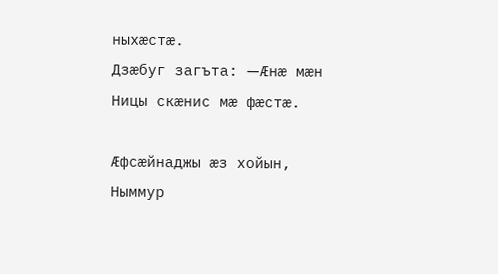ныхæстæ.
Дзæбуг загъта: —Æнæ мæн
Ницы скæнис мæ фæстæ.

Æфсæйнаджы æз хойын,
Ныммур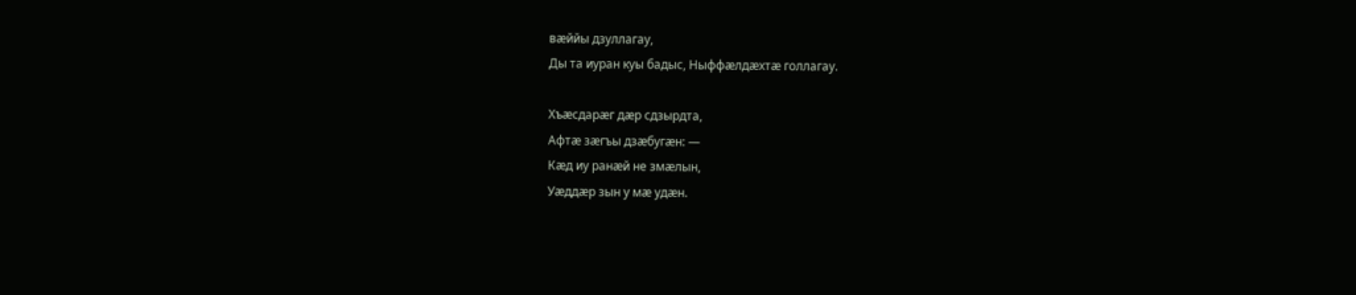вæййы дзуллагау,
Ды та иуран куы бадыс, Ныффæлдæхтæ голлагау.

Хъæсдарæг дæр сдзырдта,
Афтæ зæгъы дзæбугæн: —
Кæд иу ранæй не змæлын,
Уæддæр зын у мæ удæн.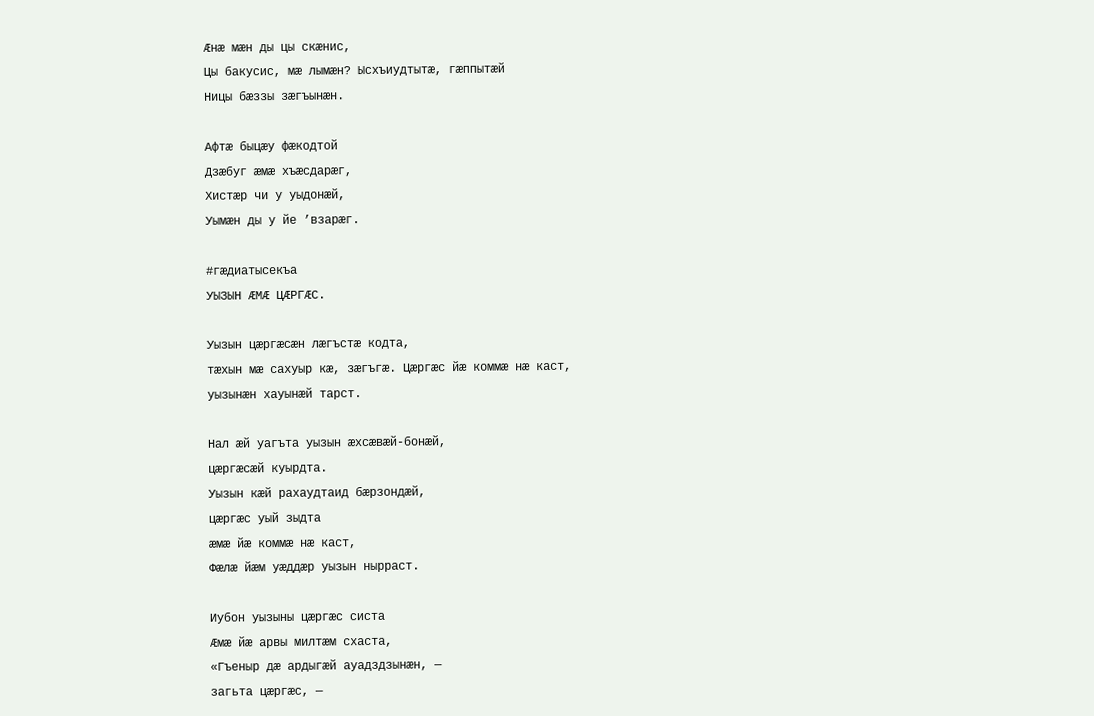Æнæ мæн ды цы скæнис,
Цы бакусис, мæ лымæн? Ысхъиудтытæ, гæппытæй
Ницы бæззы зæгъынæн.

Афтæ быцæу фæкодтой
Дзæбуг æмæ хъæсдарæг,
Хистæр чи у уыдонæй,
Уымæн ды у йе ’взарæг.

#гӕдиатысекъа
УЫЗЫН ÆМÆ ЦÆРГÆС.

Уызын цæргæсæн лæгъстæ кодта,
тæхын мæ сахуыр кæ, зæгъгæ. Цæргæс йæ коммæ нæ каст,
уызынæн хауынæй тарст.

Нал æй уагъта уызын æхсæвæй-бонæй,
цæргæсæй куырдта.
Уызын кæй рахаудтаид бæрзондæй,
цæргæс уый зыдта
æмæ йæ коммæ нæ каст,
Фæлæ йæм уæддæр уызын нырраст.

Иубон уызыны цæргæс систа
Æмæ йæ арвы милтæм схаста,
«Гъеныр дæ ардыгæй ауадздзынæн, —
загьта цæргæс, —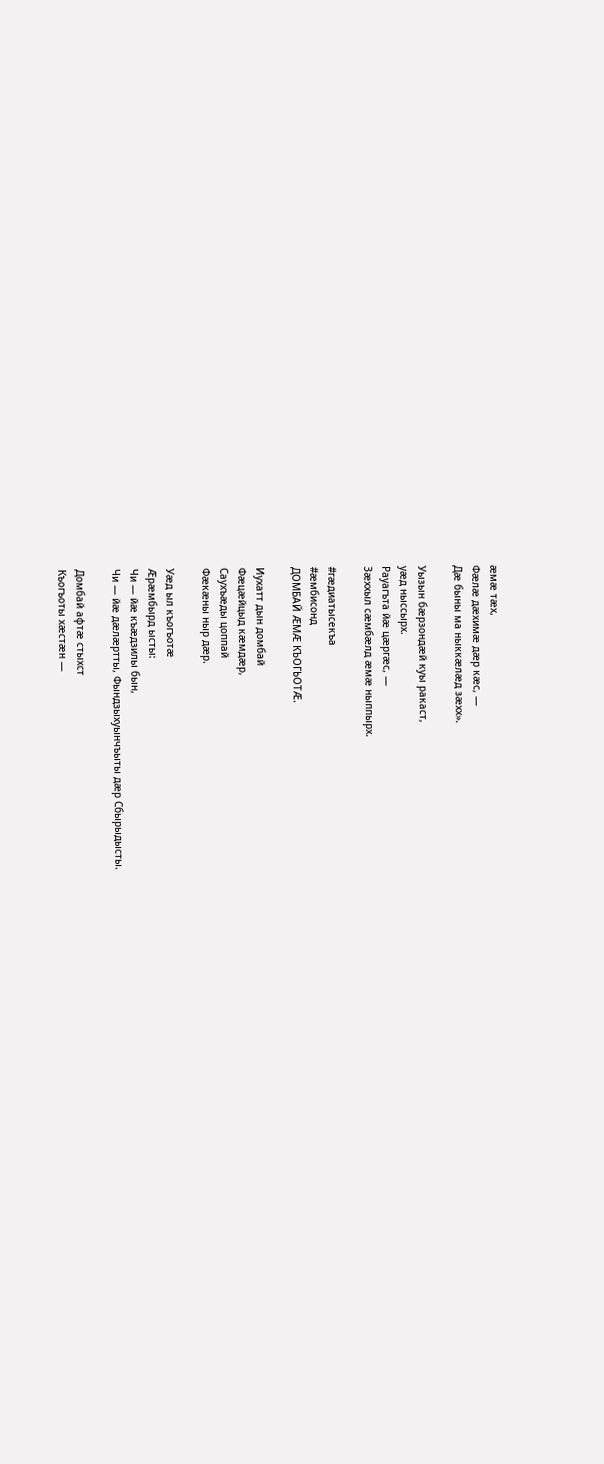æмæ тæх,
Фæлæ дæхимæ дæр кæс, —
Дæ быны ма ныккæлæд зæхх».

Уызын бæрзондæй куы ракаст,
уæд ныссырх.
Рауагъта йæ цæргæс, —
Зæххыл сæмбæлд æмæ ныппырх.

#гӕдиатысекъа
#ӕмбисонд
ДОМБАЙ ÆМÆ КЪОГЬОТÆ.

Иухатт дын домбай
Фæцæйцыд кæмдæр,
Саухъæды цоппай
Фæкæны ныр дæр.

Уæд ыл къогъотæ
Æрæмбырд ысты:
Чи — йæ къæдзилы бын,
Чи — йæ дæлæртты, Фындзыхуынчъыты дæр Сбырыдысты.

Домбай афтæ стыхст
Къогъоты хæстæн —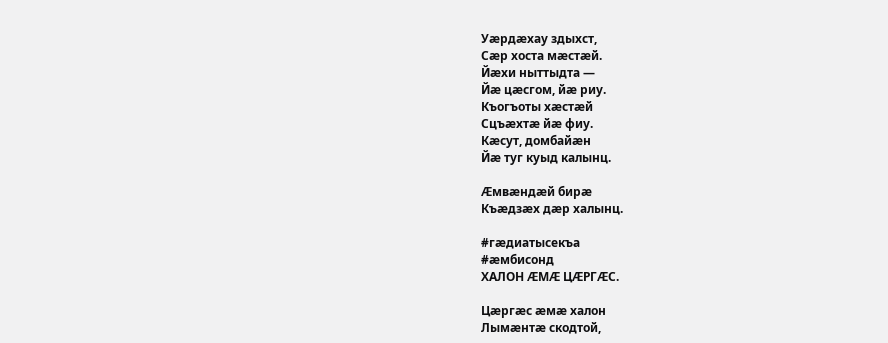Уæрдæхау здыхст,
Сæр хоста мæстæй.
Йæхи ныттыдта —
Йæ цæсгом, йæ риу.
Къогъоты хæстæй
Сцъæхтæ йæ фиу.
Кæсут, домбайæн
Йæ туг куыд калынц.

Æмвæндæй бирæ
Къæдзæх дæр халынц.

#гӕдиатысекъа
#ӕмбисонд
ХАЛОН ÆМÆ ЦÆРГÆС.

Цæргæс æмæ халон
Лымæнтæ скодтой,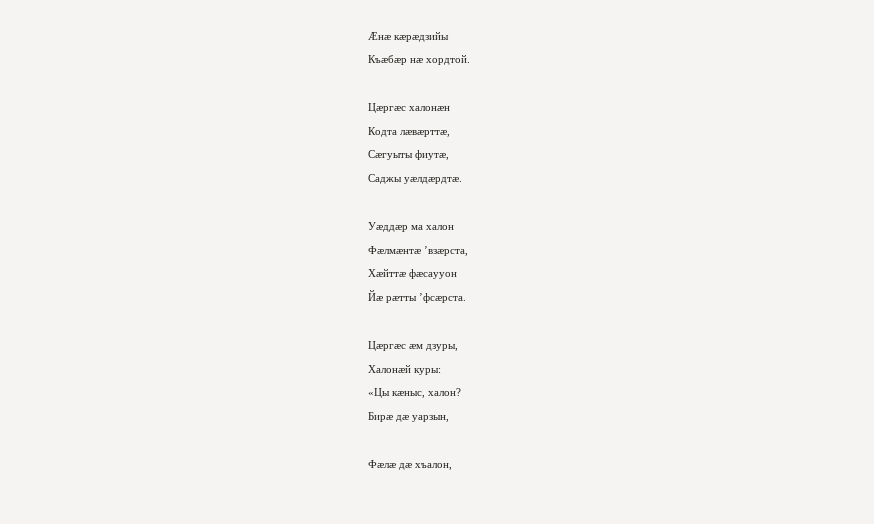Æнæ кæрæдзийы
Къæбæр нæ хордтой.

Цæргæс халонæн
Кодта лæвæрттæ,
Сæгуыты фиутæ,
Саджы уæлдæрдтæ.

Уæддæр ма халон
Фæлмæнтæ ’взæрста,
Хæйттæ фæсаууон
Йæ рæтты ’фсæрста.

Цæргæс æм дзуры,
Халонæй куры:
«Цы кæныс, халон?
Бирæ дæ уарзын,

Фæлæ дæ хъалон,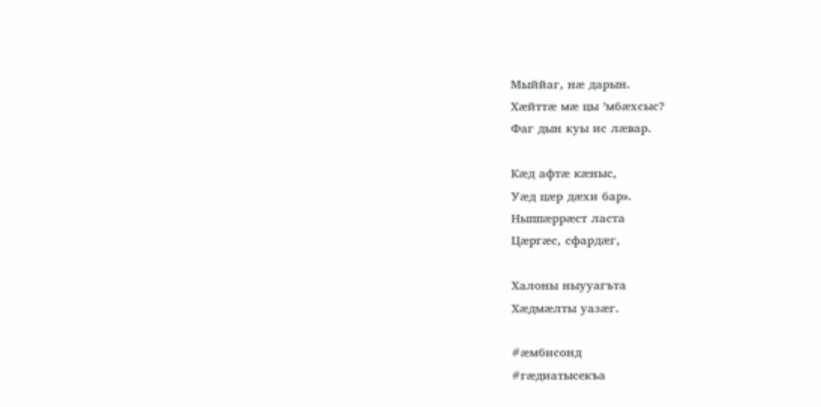Мыййаг, нæ дарын.
Хæйттæ мæ цы ’мбæхсыс?
Фаг дын куы ис лæвар.

Кæд афтæ кæныс,
Уæд цæр дæхи бар».
Ныппæррæст ласта
Цæргæс, сфардæг,

Халоны ныууагъта
Хæдмæлты уазæг.

#ӕмбисонд
#гӕдиатысекъа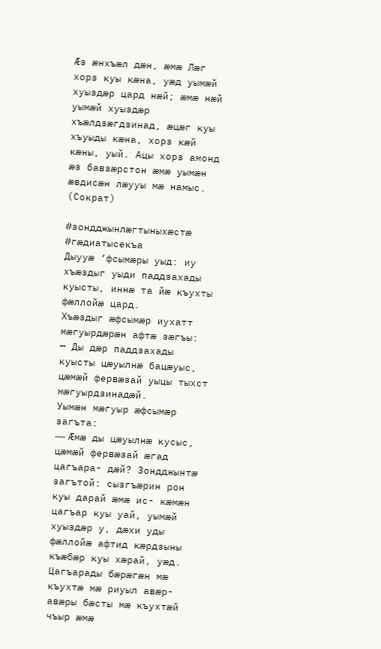Æз æнхъæл дæн, æмæ Лæг хорз куы кæна, уæд уымæй хуыздæр цард нæй; æмæ нæй уымæй хуыздæр хъæлдзæгдзинад, æцæг куы хъуыды кæна, хорз кæй кæны, уый. Ацы хорз амонд æз бавзæрстон æмæ уымæн æвдисæн лæууы мæ намыс. (Сократ)

#зондджынлӕгтыныхӕстӕ
#гӕдиатысекъа
Дыууæ ’фсымæры уыд: иу хъæздыг уыди паддзахады куысты, иннæ та йæ къухты фæллойæ цард.
Хъæздыг æфсымæр иухатт мæгуырдæрæн афтæ зæгъы:
— Ды дæр паддзахады куысты цæуылнæ бацæуыс, цæмæй фервæзай уыцы тыхст мæгуырдзинадæй.
Уымæн мæгуыр æфсымæр загъта:
— Æмæ ды цæуылнæ кусыс, цæмæй фервæзай æгад цагъара- дæй? Зондджынтæ загътой: сызгъæрин рон куы дарай æмæ ис- кæмæн цагъар куы уай, уымæй хуыздæр у, дæхи уды фæллойæ афтид кæрдзыны къæбæр куы хæрай, уæд. Цагъарады бæрæгæн мæ къухтæ мæ риуыл авæр-авæры бæсты мæ къухтæй чъыр æмæ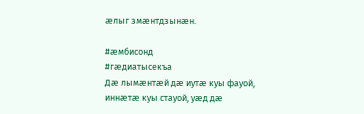æлыг змæнтдзынæн.

#ӕмбисонд
#гӕдиатысекъа
Дæ лымæнтæй дæ иутæ куы фауой, иннæтæ куы стауой, уæд дæ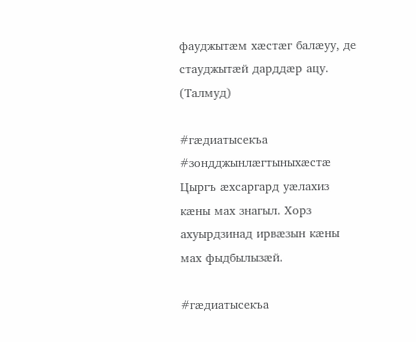фауджытæм хæстæг балæуу, де стауджытæй дарддæр ацу. (Талмуд)

#гӕдиатысекъа
#зондджынлӕгтыныхӕстӕ
Цыргъ æхсаргард уæлахиз кæны мах знагыл. Хорз ахуырдзинад ирвæзын кæны мах фыдбылызæй.

#гӕдиатысекъа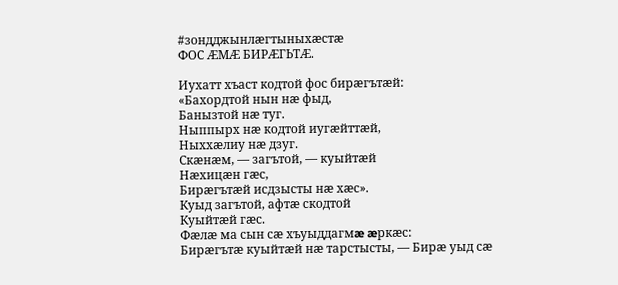#зондджынлӕгтыныхӕстӕ
ФОС ÆМÆ БИРÆГЬТÆ.

Иухатт хъаст кодтой фос бирæгътæй:
«Бахордтой нын нæ фыд,
Банызтой нæ туг.
Ныппырх нæ кодтой иугæйттæй,
Ныххæлиу нæ дзуг.
Скæнæм, — загътой, — куыйтæй
Нæхицæн гæс,
Бирæгътæй исдзысты нæ хæс».
Куыд загътой, афтæ скодтой
Куыйтæй гæс.
Фæлæ ма сын сæ хъуыддагмæ æркæс:
Бирæгътæ куыйтæй нæ тарстысты, — Бирæ уыд сæ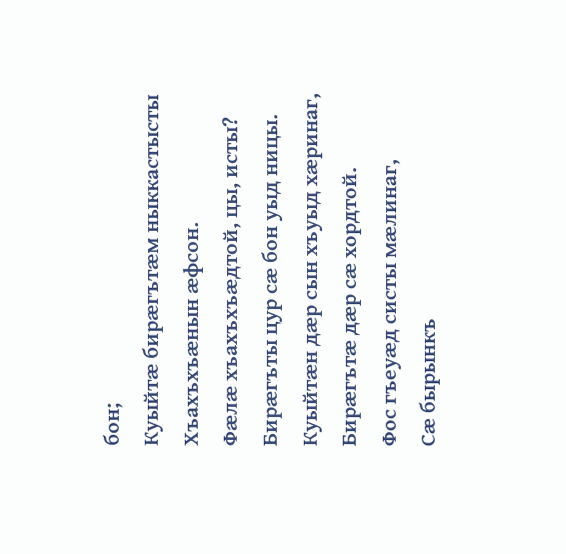бон;
Куыйтæ бирæгътæм ныккастысты Хъахъхъæнын æфсон.
Фæлæ хъахъхъæдтой, цы, исты?
Бирæгъты цур сæ бон уыд ницы.
Куыйтæн дæр сын хъуыд хæринаг,
Бирæгътæ дæр сæ хордтой.
Фос гъеуæд систы мæлинаг,
Сæ бырынкъ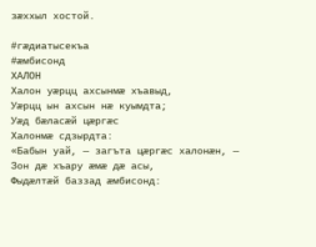зæххыл хостой.

#гӕдиатысекъа
#ӕмбисонд
ХАЛОН
Халон уæрцц ахсынмæ хъавыд,
Уæрцц ын ахсын нæ куымдта;
Уæд бæласæй цæргæс
Халонмæ сдзырдта:
«Бабын уай, — загъта цæргæс халонæн, —
Зон дæ хъару æмæ дæ асы,
Фыдæлтæй баззад æмбисонд: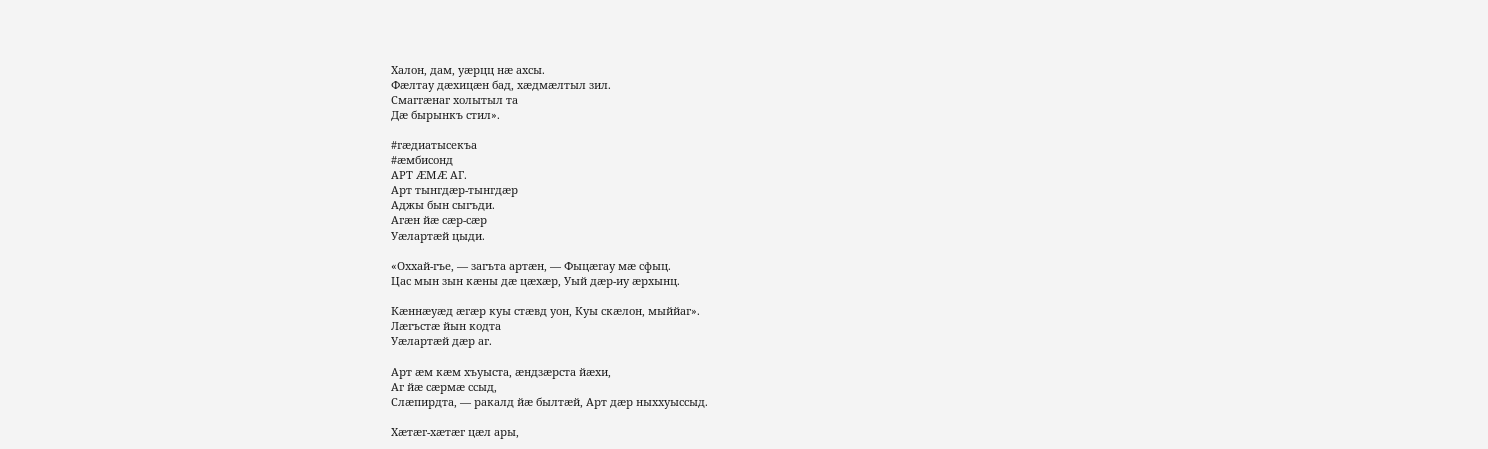Халон, дам, уæрцц нæ ахсы.
Фæлтау дæхицæн бад, хæдмæлтыл зил.
Смаггæнаг холытыл та
Дæ бырынкъ стил».

#гӕдиатысекъа
#ӕмбисонд
АРТ ÆМÆ АГ.
Арт тынгдæр-тынгдæр
Аджы бын сыгъди.
Агæн йæ сæр-сæр
Уæлартæй цыди.

«Оххай-гъе, — загъта артæн, — Фыцæгау мæ сфыц.
Цас мын зын кæны дæ цæхæр, Уый дæр-иу æрхынц.

Кæннæуæд æгæр куы стæвд уон, Куы скæлон, мыййаг».
Лæгъстæ йын кодта
Уæлартæй дæр аг.

Арт æм кæм хъуыста, æндзæрста йæхи,
Аг йæ сæрмæ ссыд,
Слæпирдта, — ракалд йæ былтæй, Арт дæр ныххуыссыд.

Хæтæг-хæтæг цæл ары,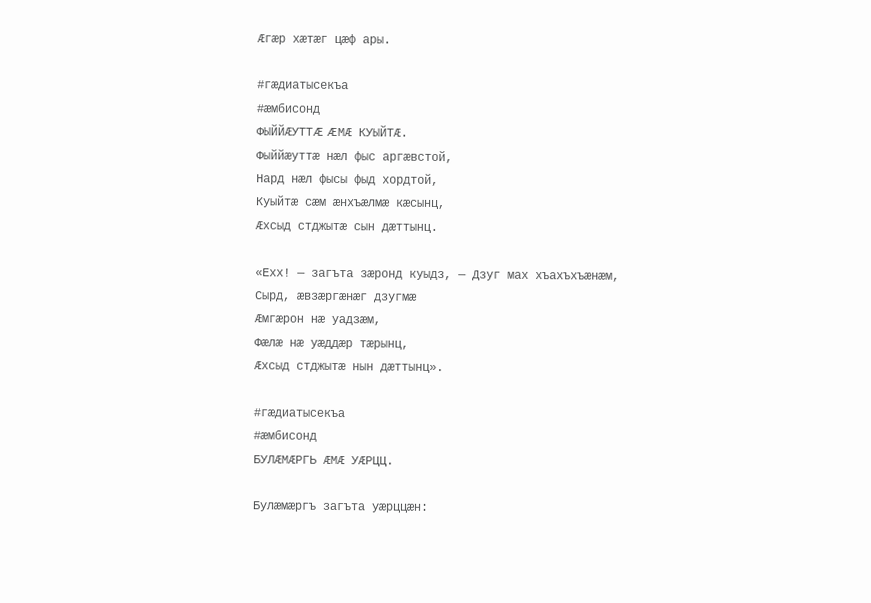Æгæр хæтæг цæф ары.

#гӕдиатысекъа
#ӕмбисонд
ФЫЙЙÆУТТÆ ÆМÆ КУЫЙТÆ.
Фыййæуттæ нæл фыс аргæвстой,
Нард нæл фысы фыд хордтой,
Куыйтæ сæм æнхъæлмæ кæсынц,
Æхсыд стджытæ сын дæттынц.

«Ехх! — загъта зæронд куыдз, — Дзуг мах хъахъхъæнæм,
Сырд, æвзæргæнæг дзугмæ
Æмгæрон нæ уадзæм,
Фæлæ нæ уæддæр тæрынц,
Æхсыд стджытæ нын дæттынц».

#гӕдиатысекъа
#ӕмбисонд
БУЛÆМÆРГЬ ÆМÆ УÆРЦЦ.

Булæмæргъ загъта уæрццæн: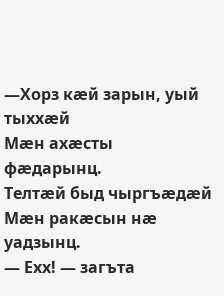—Хорз кæй зарын, уый тыххæй
Мæн ахæсты фæдарынц.
Телтæй быд чыргъæдæй
Мæн ракæсын нæ уадзынц.
— Ехх! — загъта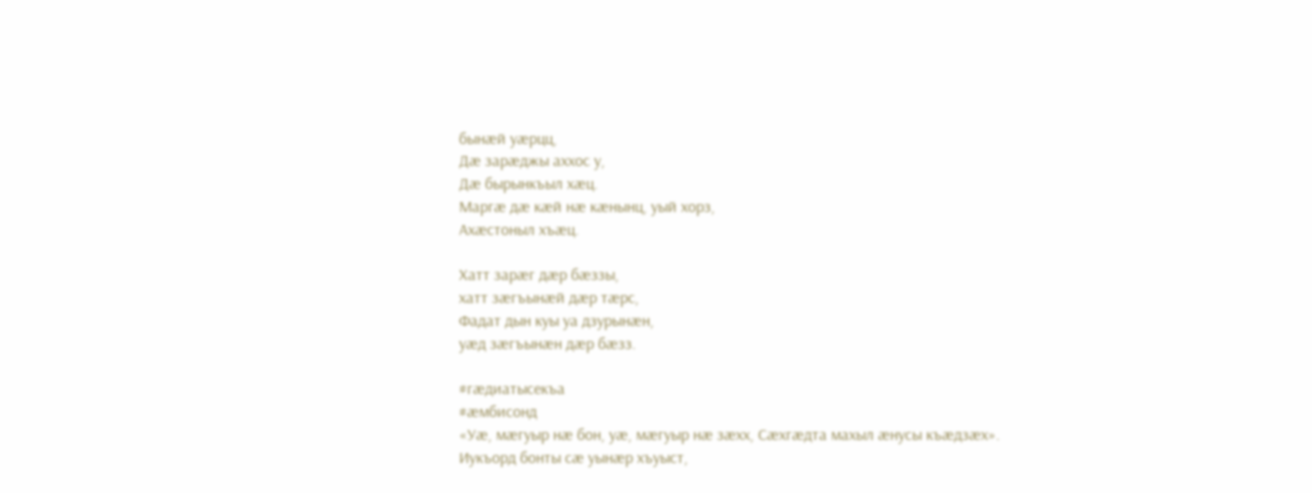бынæй уæрцц,
Дæ зарæджы аххос у,
Дæ бырынкъыл хæц.
Маргæ дæ кæй нæ кæнынц, уый хорз,
Ахæстоныл хъæц.

Хатт зарæг дæр бæззы,
хатт зæгъынæй дæр тæрс,
Фадат дын куы уа дзурынæн,
уæд зæгъынæн дæр бæзз.

#гӕдиатысекъа
#ӕмбисонд
«Уæ, мæгуыр нæ бон, уæ, мæгуыр нæ зæхх, Сæхгæдта махыл æнусы къæдзæх».
Иукъорд бонты сæ уынæр хъуыст,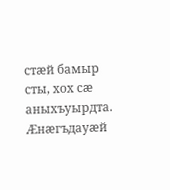стæй бамыр сты, хох сæ аныхъуырдта. Æнæгъдауæй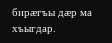бирæгъы дæр ма хъыгдар.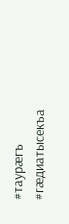#таурӕгъ
#гӕдиатысекъа